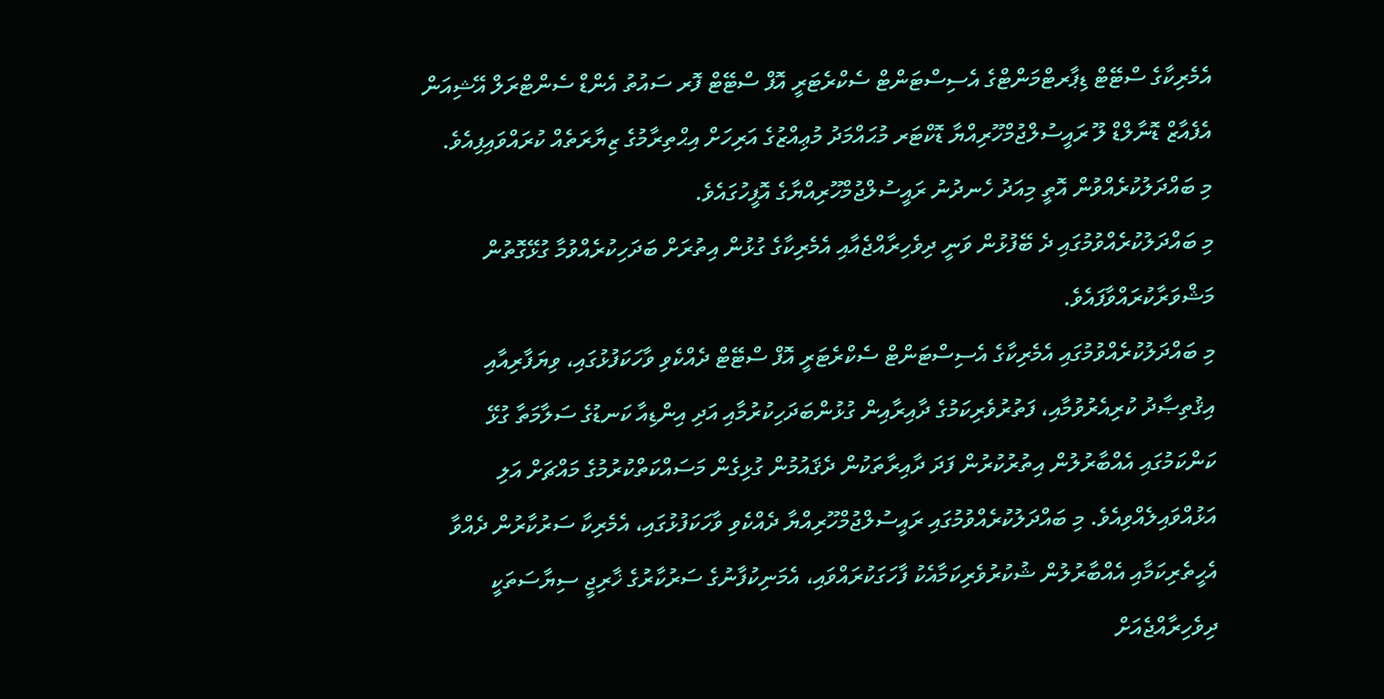އެމެރިކާގެ ސްޓޭޓް ޑިޕާރޓްމަންޓްގެ އެސިސްޓަންޓް ސެކްރެޓަރީ އޮފް ސްޓޭޓް ފޮރ ސައުތު އެންޑް ސެންޓްރަލް އޭޝިއަން އެފެއާޒް ޑޮނާލްޑް ލޫ ރައީސުލްޖުމްހޫރިއްޔާ ޑޮކްޓަރ މުޙައްމަދު މުޢިއްޒުގެ އަރިހަށް އިޙްތިރާމުގެ ޒިޔާރަތެއް ކުރައްވައިފިއެވެ.
މި ބައްދަލުކުރެއްވުން އޮތީ މިއަދު ހެނދުނު ރައީސުލްޖުމްހޫރިއްޔާގެ އޮފީހުގައެވެ.
މި ބައްދަލުކުރެއްވުމުގައި ދެ ބޭފުޅުން ވަނީ ދިވެހިރާއްޖެއާއި އެމެރިކާގެ ގުޅުން އިތުރަށް ބަދަހިކުރެއްވުމާ ގުޅޭގޮތުން މަޝްވަރާކުރައްވާފައެވެ.
މި ބައްދަލުކުރެއްވުމުގައި އެމެރިކާގެ އެސިސްޓަންޓް ސެކްރެޓަރީ އޮފް ސްޓޭޓް ދެއްކެވި ވާހަކަފުޅުގައި، ވިޔަފާރިއާއި އިޤުތިޞާދު ކުރިއެރުވުމާއި، ފަތުރުވެރިކަމުގެ ދާއިރާއިން ގުޅުންބަދަހިކުރުމާއި އަދި އިންޑިއާ ކަނޑުގެ ސަލާމަތާ ގުޅޭ ކަންކަމުގައި އެއްބާރުލުން އިތުރުކުރުން ފަދަ ދާއިރާތަކުން ދެޤައުމުން ގުޅިގެން މަސައްކަތްކުރުމުގެ މައްޗަށް އަލި އަޅުއްވައިލެއްވިއެވެ. މި ބައްދަލުކުރެއްވުމުގައި ރައީސުލްޖުމްހޫރިއްޔާ ދެއްކެވި ވާހަކަފުޅުގައި، އެމެރިކާ ސަރުކާރުން ދެއްވާ އެހީތެރިކަމާއި އެއްބާރުލުން ޝުކުރުވެރިކަމާއެކު ފާހަގަކުރައްވައި، އެމަނިކުފާނުގެ ސަރުކާރުގެ ޚާރިޖީ ސިޔާސަތަކީ ދިވެހިރާއްޖެއަށް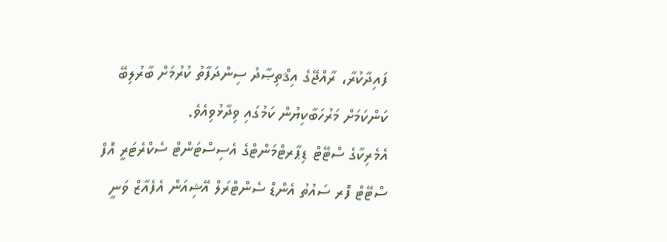ފައިދާކުރާ، ރާއްޖޭގެ އިޤްތިޞާދު ސިންދަފާތު ކުރުމަށް ބާރުލިބޭ ކަންކަމަށް މަރުހަބާކިޔުން ކަމުގައި ވިދާޅުވިއެވެ.
އެމެރިކާގެ ސްޓޭޓް ޑިޕާރޓްމަންޓްގެ އެސިސްޓަންޓް ސެކްރެޓަރީ އޮފް ސްޓޭޓް ފޮރ ސައުތު އެންޑް ސެންޓްރަލް އޭޝިއަން އެފެއާޒް ވަނީ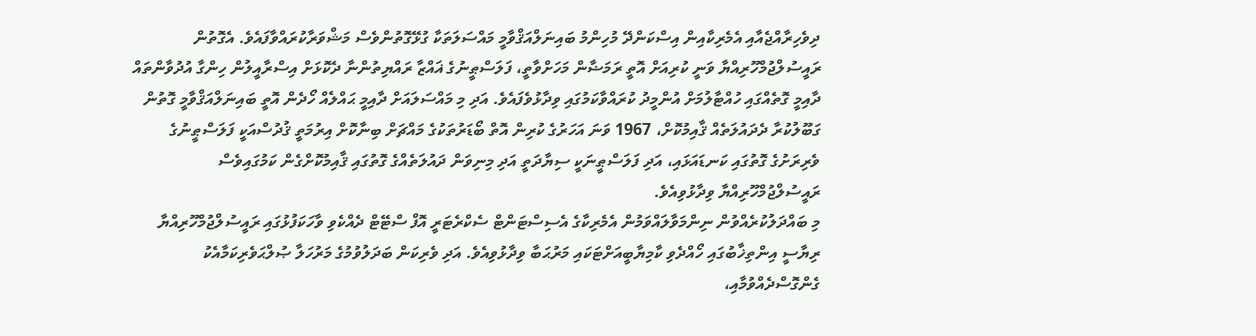ދިވެހިރާއްޖެއާއި އެމެރިކާއިން އިސްކަންދޭ މުހިންމު ބައިނަލްއަޤްވާމީ މައްސަލަތަކާ ގުޅޭގޮތުންވެސް މަޝްވަރާކުރައްވާފައެވެ. އެގޮތުން ރައީސުލްޖުމްހޫރިއްޔާ ވަނީ ކުރިއަށް އޮތީ ރަމަޟާން މަހަށްވާތީ، ފަލަސްޠީނުގެ ޣައްޒާ ރައްޔިތުންނާ ދެކޮޅަށް އިސްރާއީލުން ހިންގާ އުދުވާންތައް ދާއިމީ ގޮތެއްގައި ހުއްޓާލުމަށް އުންމީދު ކުރައްވާކަމުގައި ވިދާޅުވެފައެވެ. އަދި މި މައްސަލައަށް ދާއިމީ ޙައްލެއް ހޯދެން އޮތީ ބައިނަލްއަޤްވާމީ ގޮތުން ގަބޫލުކުރާ ދެދައުލަތެއް ޤާއިމުކޮށް، 1967 ވަނަ އަހަރުގެ ކުރިން އޮތް ބޯޑަރުތަކުގެ މައްޗަށް ބިނާކޮށް އިރުމަތީ ޤުދުސްއަކީ ފަލަސްޠީނުގެ ވެރިރަށުގެ ގޮތުގައި ކަނޑައަޅައި، އަދި ފަލަސްޠީނަކީ ސިޔާދަތީ އަދި މިނިވަން ދައުލަތެއްގެ ގޮތުގައި ޤާއިމުކޮށްގެން ކަމުގައިވެސް ރައީސުލްޖުމްހޫރިއްޔާ ވިދާޅުވިއެވެ.
މި ބައްދަލުކުރެއްވުން ނިންމަވާލައްވަމުން އެމެރިކާގެ އެސިސްޓަންޓް ސެކްރެޓަރީ އޮފް ސްޓޭޓް ދެއްކެވި ވާހަކަފުޅުގައި ރައީސުލްޖުމްހޫރިއްޔާ ރިޔާސީ އިންތިޚާބުގައި ހޯއްދެވި ކާމިޔާބީއަށްޓަކައި މަރުޙަބާ ވިދާޅުވިއެވެ. އަދި ވެރިކަން ބަދަލުވުމުގެ މަރުހަލާ ޞުލްޙަވެރިކަމާއެކު ގެންގޮސްދެއްވުމާއި،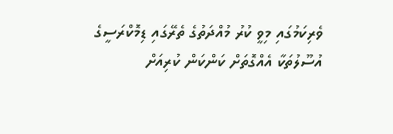ވެރިކަމުގައި މިވީ ކުރު މުއްދަތުގެ ތެރޭގައި ޑިމޮކްރަސީގެ އުސޫލުތަކާ އެއްގޮތަށް ކަންކަން ކުރިއަށް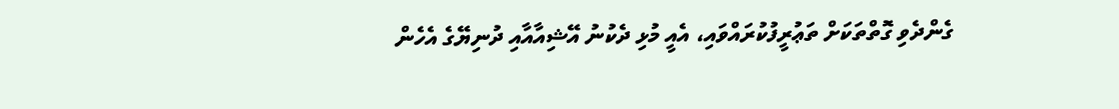ގެންދެވި ގޮތްތަކަށް ތަޢުރީފުކުރައްވައި، އެއީ މުޅި ދެކުނު އޭޝިއާއާއި ދުނިޔޭގެ އެހެން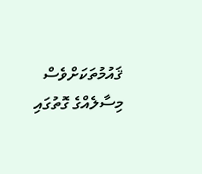ޤައުމުތަކަށްވެސް މިސާލެއްގެ ގޮތުގައި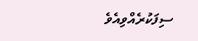ސިފަކުރެއްވިއެވެ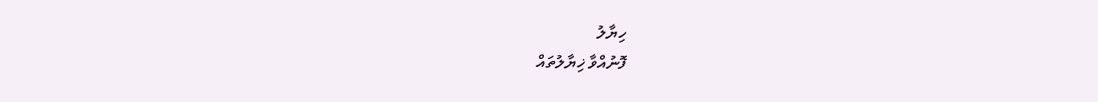ހިޔާލު
ފޮނުއްވާ ޚިޔާލުތައް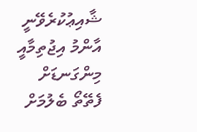ޝާއިޢުކުރެވޭނީ އާންމު އިޖުތިމާއީ މިންގަނޑަށް ފެތޭތޯ ބެލުމަށް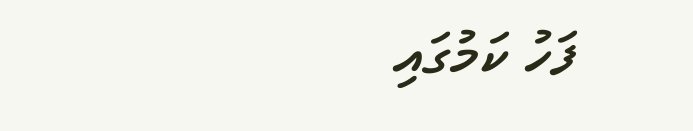ފަހު ކަމުގައި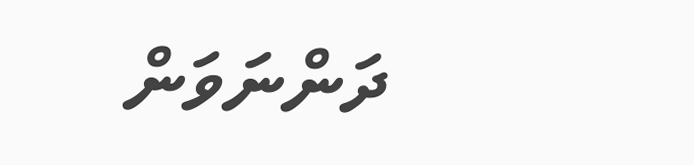ދަންނަވަން